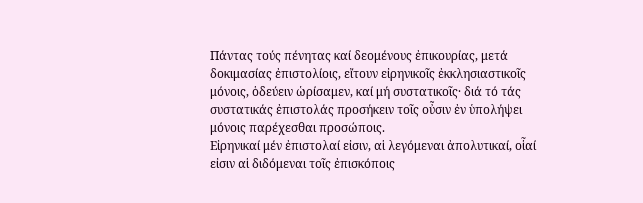Πάντας τούς πένητας καί δεομένους ἐπικουρίας, μετά δοκιμασίας ἐπιστολίοις, εἴτουν εἰρηνικοῖς ἐκκλησιαστικοῖς μόνοις, ὁδεύειν ὡρίσαμεν, καί μή συστατικοῖς· διά τό τάς συστατικάς ἐπιστολάς προσήκειν τοῖς οὖσιν ἐν ὑπολήψει μόνοις παρέχεσθαι προσώποις.
Εἰρηνικαί μέν ἐπιστολαί εἰσιν, αἱ λεγόμεναι ἀπολυτικαί, οἷαί εἰσιν αἱ διδόμεναι τοῖς ἐπισκόποις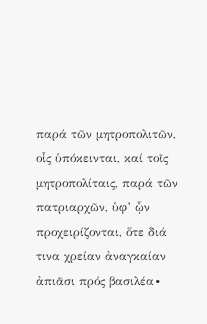παρά τῶν μητροπολιτῶν, οἷς ὑπόκεινται, καί τοῖς μητροπολίταις, παρά τῶν πατριαρχῶν, ὑφ’ ᾧν προχειρίζονται, ὅτε διά τινα χρείαν ἀναγκαίαν ἀπιᾶσι πρός βασιλέα∙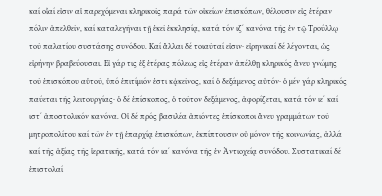καί οἷαί εἰσιν αἱ παρεχόμεναι κληρικοῖς παρά τῶν οἰκείων ἐπισκόπων, θέλουσιν εἰς ἑτέραν πόλιν ἀπελθεῖν, καί καταλεγῆναι τῇ ἐκεῖ ἐκκλησίᾳ, κατά τόν ιζ΄ κανόνα τῆς ἐν τῷ Τρούλλῳ τοῦ παλατίου συστάσης συνόδου. Καί ἄλλαι δέ τοιαῦταί εἰσιν∙ εἰρηνικαί δέ λέγονται, ὡς εἰρήνην βραβεύουσαι. Εἰ γάρ τις ἐξ ἑτέρας πόλεως εἰς ἑτέραν ἀπέλθῃ κληρικός ἄνευ γνώμης τοῦ ἐπισκόπου αὑτοῦ, ὑπό ἐπιτίμιόν ἐστι κᾀκεῖνος, καί ὁ δεξάμενος αὐτόν∙ ὁ μέν γάρ κληρικός παύεται τῆς λειτουργίας∙ ὁ δέ ἐπίσκοπος, ὁ τοῦτον δεξάμενος, ἀφορίζεται, κατά τόν ιε΄ καί ιστ΄ ἀποστολικόν κανόνα. Οἱ δέ πρός βασιλέα ἀπιόντες ἐπίσκοποι ἄνευ γραμμάτων τοῦ μητροπολίτου καί τῶν ἐν τῇ ἐπαρχίᾳ ἐπισκόπων, ἐκπίπτουσιν οὐ μόνον τῆς κοινωνίας, ἀλλά καί τῆς ἀξίας τῆς ἱερατικῆς, κατά τόν ια΄ κανόνα τῆς ἐν Ἀντιοχείᾳ συνόδου. Συστατικαί δέ ἐπιστολαί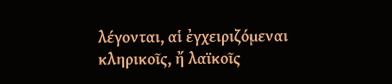λέγονται, αἱ ἐγχειριζόμεναι κληρικοῖς, ἤ λαϊκοῖς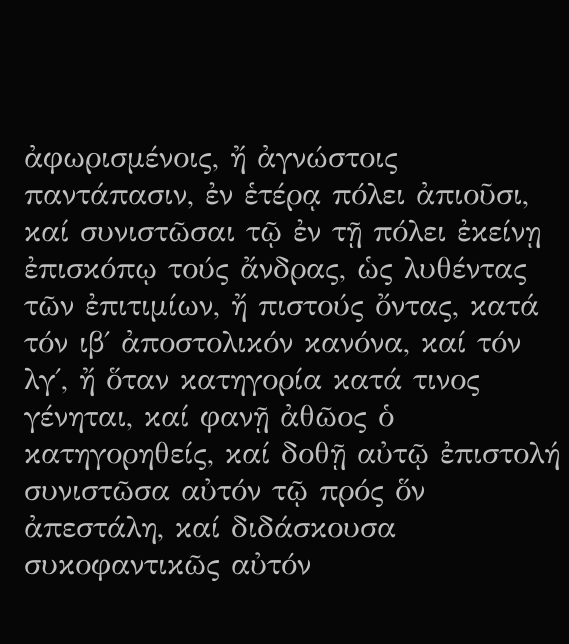ἀφωρισμένοις, ἤ ἀγνώστοις παντάπασιν, ἐν ἑτέρᾳ πόλει ἀπιοῦσι, καί συνιστῶσαι τῷ ἐν τῇ πόλει ἐκείνῃ ἐπισκόπῳ τούς ἄνδρας, ὡς λυθέντας τῶν ἐπιτιμίων, ἤ πιστούς ὄντας, κατά τόν ιβ΄ ἀποστολικόν κανόνα, καί τόν λγ΄, ἤ ὅταν κατηγορία κατά τινος γένηται, καί φανῇ ἀθῶος ὁ κατηγορηθείς, καί δοθῇ αὐτῷ ἐπιστολή συνιστῶσα αὐτόν τῷ πρός ὅν ἀπεστάλη, καί διδάσκουσα συκοφαντικῶς αὐτόν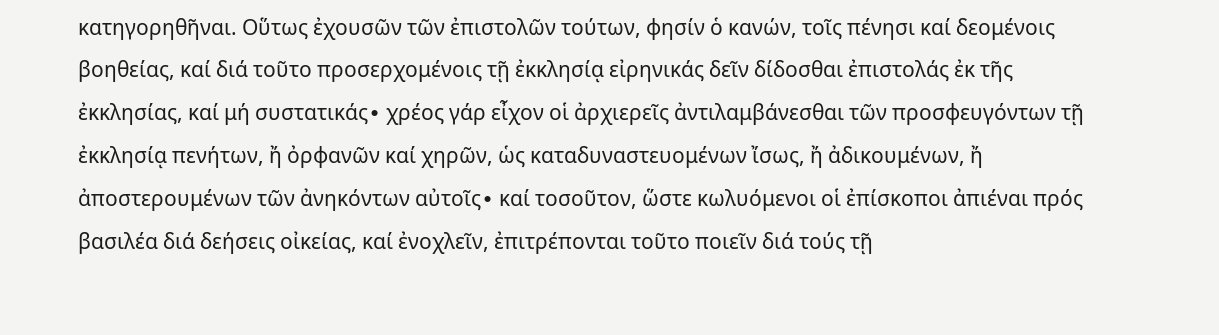κατηγορηθῆναι. Οὕτως ἐχουσῶν τῶν ἐπιστολῶν τούτων, φησίν ὁ κανών, τοῖς πένησι καί δεομένοις βοηθείας, καί διά τοῦτο προσερχομένοις τῇ ἐκκλησίᾳ εἰρηνικάς δεῖν δίδοσθαι ἐπιστολάς ἐκ τῆς ἐκκλησίας, καί μή συστατικάς∙ χρέος γάρ εἶχον οἱ ἀρχιερεῖς ἀντιλαμβάνεσθαι τῶν προσφευγόντων τῇ ἐκκλησίᾳ πενήτων, ἤ ὀρφανῶν καί χηρῶν, ὡς καταδυναστευομένων ἴσως, ἤ ἀδικουμένων, ἤ ἀποστερουμένων τῶν ἀνηκόντων αὐτοῖς∙ καί τοσοῦτον, ὥστε κωλυόμενοι οἱ ἐπίσκοποι ἀπιέναι πρός βασιλέα διά δεήσεις οἰκείας, καί ἐνοχλεῖν, ἐπιτρέπονται τοῦτο ποιεῖν διά τούς τῇ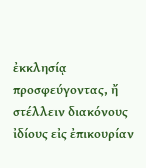ἐκκλησίᾳ προσφεύγοντας, ἤ στέλλειν διακόνους ἰδίους εἰς ἐπικουρίαν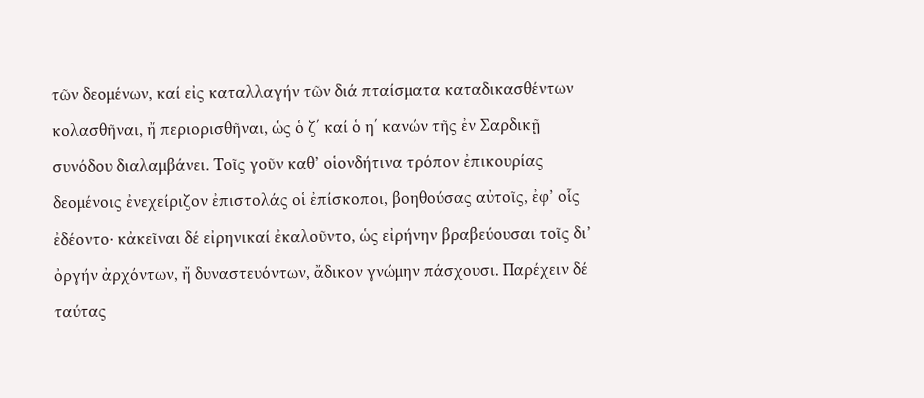τῶν δεομένων, καί εἰς καταλλαγήν τῶν διά πταίσματα καταδικασθέντων κολασθῆναι, ἤ περιορισθῆναι, ὡς ὁ ζ΄ καί ὁ η΄ κανών τῆς ἐν Σαρδικῇ συνόδου διαλαμβάνει. Τοῖς γοῦν καθ’ οἱονδήτινα τρόπον ἐπικουρίας δεομένοις ἐνεχείριζον ἐπιστολάς οἱ ἐπίσκοποι, βοηθούσας αὐτοῖς, ἐφ’ οἷς ἐδέοντο∙ κἀκεῖναι δέ εἰρηνικαί ἐκαλοῦντο, ὡς εἰρήνην βραβεύουσαι τοῖς δι’ ὀργήν ἀρχόντων, ἤ δυναστευόντων, ἄδικον γνώμην πάσχουσι. Παρέχειν δέ ταύτας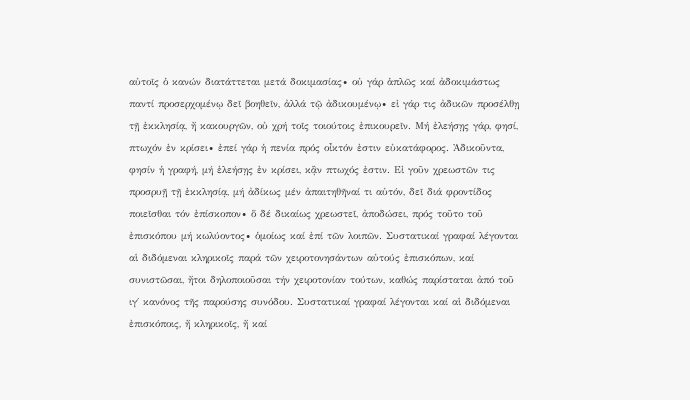αὐτοῖς ὁ κανών διατάττεται μετά δοκιμασίας∙ οὐ γάρ ἁπλῶς καί ἀδοκιμάστως παντί προσερχομένῳ δεῖ βοηθεῖν, ἀλλά τῷ ἀδικουμένῳ∙ εἰ γάρ τις ἀδικῶν προσέλθῃ τῇ ἐκκλησίᾳ, ἤ κακουργῶν, οὐ χρή τοῖς τοιούτοις ἐπικουρεῖν. Μή ἐλεήσῃς γάρ, φησί, πτωχόν ἐν κρίσει∙ ἐπεί γάρ ἡ πενία πρός οἶκτόν ἐστιν εὐκατάφορος. Ἀδικοῦντα, φησίν ἡ γραφή, μή ἐλεήσῃς ἐν κρίσει, κᾂν πτωχός ἐστιν. Εἰ γοῦν χρεωστῶν τις προσρυῇ τῇ ἐκκλησίᾳ, μή ἀδίκως μέν ἀπαιτηθῆναί τι αὐτόν, δεῖ διά φροντίδος ποιεῖσθαι τόν ἐπίσκοπον∙ ὅ δέ δικαίως χρεωστεῖ, ἀποδώσει, πρός τοῦτο τοῦ ἐπισκόπου μή κωλύοντος∙ ὁμοίως καί ἐπί τῶν λοιπῶν. Συστατικαί γραφαί λέγονται αἱ διδόμεναι κληρικοῖς παρά τῶν χειροτονησάντων αὐτούς ἐπισκόπων, καί συνιστῶσαι, ἤτοι δηλοποιοῦσαι τήν χειροτονίαν τούτων, καθώς παρίσταται ἀπό τοῦ ιγ΄ κανόνος τῆς παρούσης συνόδου. Συστατικαί γραφαί λέγονται καί αἱ διδόμεναι ἐπισκόποις, ἤ κληρικοῖς, ἤ καί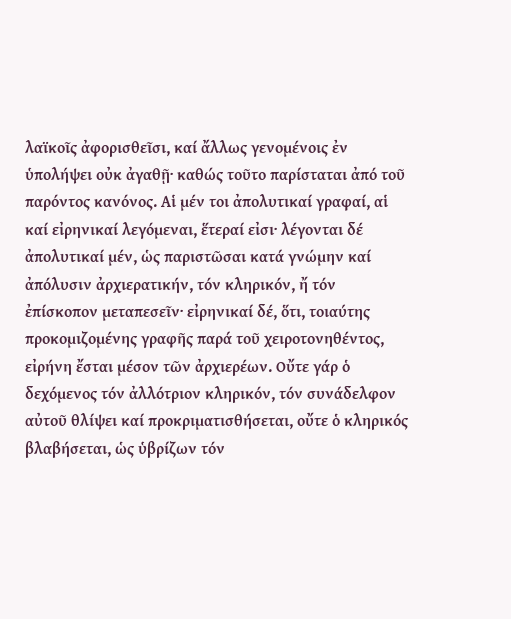λαϊκοῖς ἀφορισθεῖσι, καί ἄλλως γενομένοις ἐν ὑπολήψει οὐκ ἀγαθῇ∙ καθώς τοῦτο παρίσταται ἀπό τοῦ παρόντος κανόνος. Αἱ μέν τοι ἀπολυτικαί γραφαί, αἱ καί εἰρηνικαί λεγόμεναι, ἕτεραί εἰσι∙ λέγονται δέ ἀπολυτικαί μέν, ὡς παριστῶσαι κατά γνώμην καί ἀπόλυσιν ἀρχιερατικήν, τόν κληρικόν, ἤ τόν ἐπίσκοπον μεταπεσεῖν∙ εἰρηνικαί δέ, ὅτι, τοιαύτης προκομιζομένης γραφῆς παρά τοῦ χειροτονηθέντος, εἰρήνη ἔσται μέσον τῶν ἀρχιερέων. Οὔτε γάρ ὁ δεχόμενος τόν ἀλλότριον κληρικόν, τόν συνάδελφον αὐτοῦ θλίψει καί προκριματισθήσεται, οὔτε ὁ κληρικός βλαβήσεται, ὡς ὑβρίζων τόν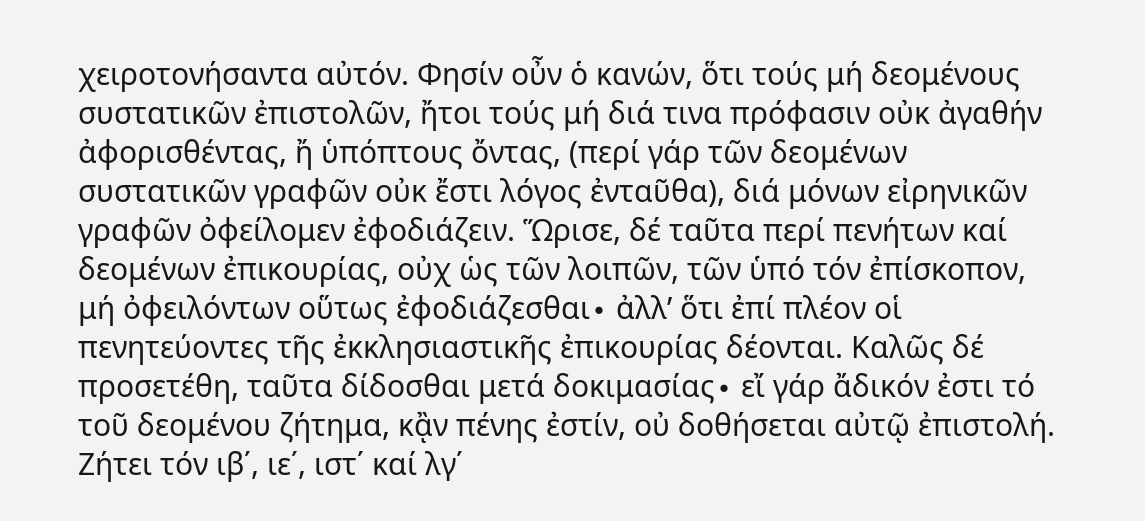χειροτονήσαντα αὐτόν. Φησίν οὖν ὁ κανών, ὅτι τούς μή δεομένους συστατικῶν ἐπιστολῶν, ἤτοι τούς μή διά τινα πρόφασιν οὐκ ἀγαθήν ἀφορισθέντας, ἤ ὑπόπτους ὄντας, (περί γάρ τῶν δεομένων συστατικῶν γραφῶν οὐκ ἔστι λόγος ἐνταῦθα), διά μόνων εἰρηνικῶν γραφῶν ὀφείλομεν ἐφοδιάζειν. Ὥρισε, δέ ταῦτα περί πενήτων καί δεομένων ἐπικουρίας, οὐχ ὡς τῶν λοιπῶν, τῶν ὑπό τόν ἐπίσκοπον, μή ὀφειλόντων οὕτως ἐφοδιάζεσθαι∙ ἀλλ’ ὅτι ἐπί πλέον οἱ πενητεύοντες τῆς ἐκκλησιαστικῆς ἐπικουρίας δέονται. Καλῶς δέ προσετέθη, ταῦτα δίδοσθαι μετά δοκιμασίας∙ εἴ γάρ ἄδικόν ἐστι τό τοῦ δεομένου ζήτημα, κᾂν πένης ἐστίν, οὐ δοθήσεται αὐτῷ ἐπιστολή. Ζήτει τόν ιβ΄, ιε΄, ιστ΄ καί λγ΄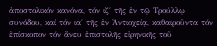ἀποστολικόν κανόνα, τόν ιζ΄ τῆς ἐν τῷ Τρούλλῳ συνόδου, καί τόν ια΄ τῆς ἐν Ἀντιοχείᾳ, καθαιροῦντα τόν ἐπίσκοπον τόν ἄνευ ἐπιστολῆς εἰρηνικῆς τοῦ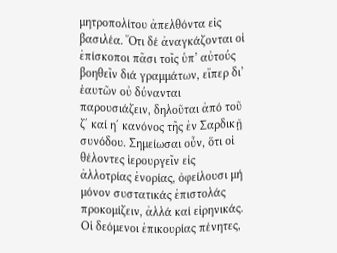μητροπολίτου ἀπελθόντα εἰς βασιλέα. Ὅτι δέ ἀναγκάζονται οἱ ἐπίσκοποι πᾶσι τοῖς ὑπ’ αὐτούς βοηθεῖν διά γραμμάτων, εἴπερ δι’ ἑαυτῶν οὐ δύνανται παρουσιάζειν, δηλοῦται ἀπό τοῦ ζ΄ καί η΄ κανόνος τῆς ἐν Σαρδικῇ συνόδου. Σημείωσαι οὖν, ὅτι οἱ θέλοντες ἱερουργεῖν εἰς ἀλλοτρίας ἐνορίας, ὀφείλουσι μή μόνον συστατικάς ἐπιστολάς προκομίζειν, ἀλλά καί εἰρηνικάς. Οἱ δεόμενοι ἐπικουρίας πένητες,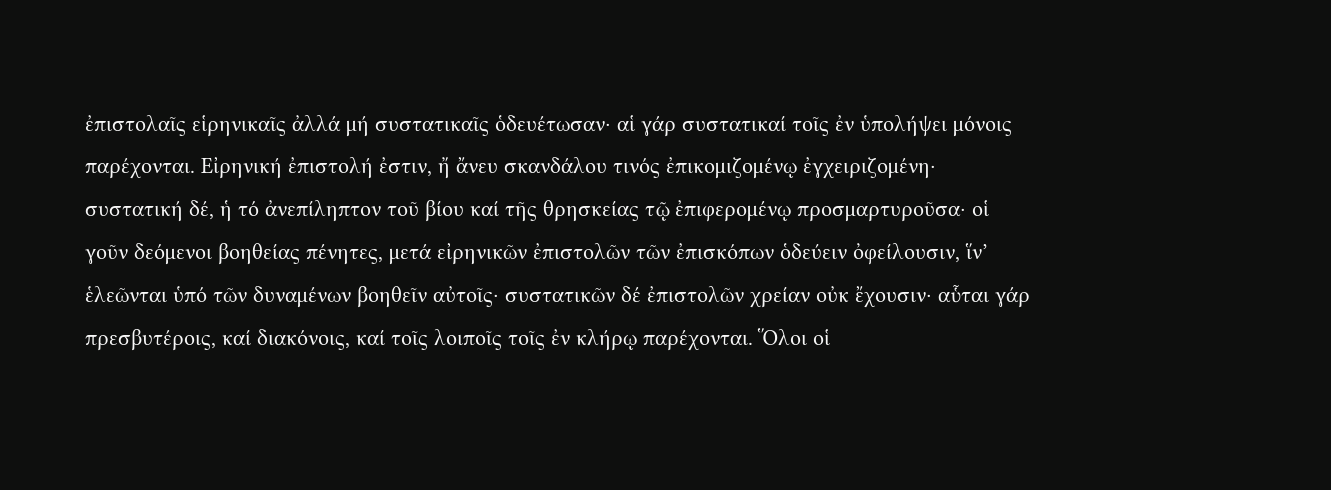ἐπιστολαῖς εἱρηνικαῖς ἀλλά μή συστατικαῖς ὁδευέτωσαν∙ αἱ γάρ συστατικαί τοῖς ἐν ὑπολήψει μόνοις παρέχονται. Εἰρηνική ἐπιστολή ἐστιν, ἤ ἄνευ σκανδάλου τινός ἐπικομιζομένῳ ἐγχειριζομένη∙ συστατική δέ, ἡ τό ἀνεπίληπτον τοῦ βίου καί τῆς θρησκείας τῷ ἐπιφερομένῳ προσμαρτυροῦσα∙ οἱ γοῦν δεόμενοι βοηθείας πένητες, μετά εἰρηνικῶν ἐπιστολῶν τῶν ἐπισκόπων ὁδεύειν ὀφείλουσιν, ἵν’ ἑλεῶνται ὑπό τῶν δυναμένων βοηθεῖν αὐτοῖς∙ συστατικῶν δέ ἐπιστολῶν χρείαν οὐκ ἔχουσιν∙ αὗται γάρ πρεσβυτέροις, καί διακόνοις, καί τοῖς λοιποῖς τοῖς ἐν κλήρῳ παρέχονται. Ὅλοι οἱ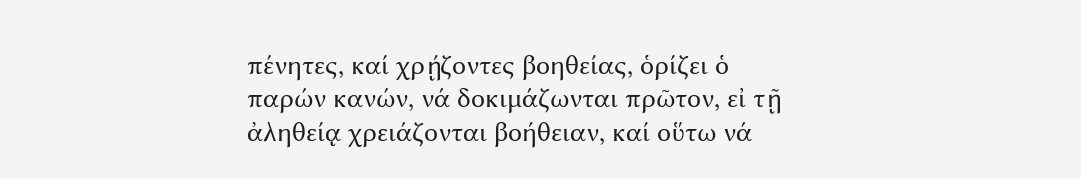πένητες, καί χρῄζοντες βοηθείας, ὁρίζει ὁ παρών κανών, νά δοκιμάζωνται πρῶτον, εἰ τῇ ἀληθείᾳ χρειάζονται βοήθειαν, καί οὕτω νά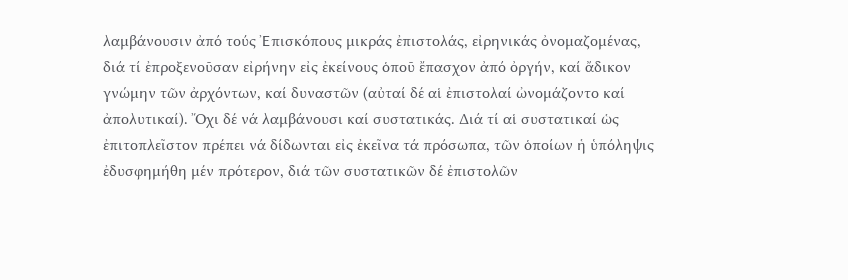λαμβάνουσιν ἀπό τούς Ἐπισκόπους μικράς ἐπιστολάς, εἰρηνικάς ὀνομαζομένας, διά τί ἐπροξενοῦσαν εἰρήνην εἰς ἐκείνους ὁποῦ ἔπασχον ἀπό ὀργήν, καί ἄδικον γνώμην τῶν ἀρχόντων, καί δυναστῶν (αὐταί δέ αἱ ἐπιστολαί ὠνομάζοντο καί ἀπολυτικαί). Ὄχι δέ νά λαμβάνουσι καί συστατικάς. Διά τί αἱ συστατικαί ὡς ἐπιτοπλεῖστον πρέπει νά δίδωνται εἰς ἐκεῖνα τά πρόσωπα, τῶν ὁποίων ἡ ὑπόληψις ἐδυσφημήθη μέν πρότερον, διά τῶν συστατικῶν δέ ἐπιστολῶν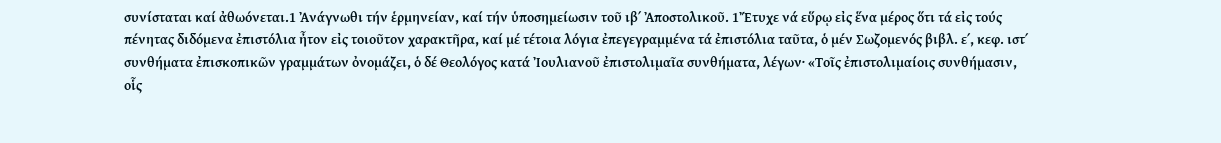συνίσταται καί ἀθωόνεται.1 Ἀνάγνωθι τήν ἑρμηνείαν, καί τήν ὑποσημείωσιν τοῦ ιβ΄ Ἀποστολικοῦ. 1Ἔτυχε νά εὕρῳ εἰς ἕνα μέρος ὅτι τά εἰς τούς πένητας διδόμενα ἐπιστόλια ἦτον εἰς τοιοῦτον χαρακτῆρα, καί μέ τέτοια λόγια ἐπεγεγραμμένα τά ἐπιστόλια ταῦτα, ὁ μέν Σωζομενός βιβλ. ε΄, κεφ. ιστ΄ συνθήματα ἐπισκοπικῶν γραμμάτων ὀνομάζει, ὁ δέ Θεολόγος κατά Ἰουλιανοῦ ἐπιστολιμαῖα συνθήματα, λέγων∙ «Τοῖς ἐπιστολιμαίοις συνθήμασιν, οἷς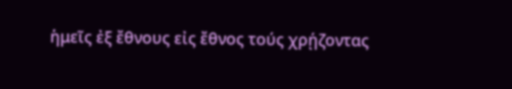ἡμεῖς ἐξ ἔθνους εἰς ἔθνος τούς χρῄζοντας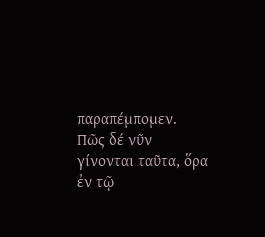παραπέμπομεν. Πῶς δέ νῦν γίνονται ταῦτα, ὅρα ἐν τῷ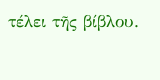τέλει τῆς βίβλου.